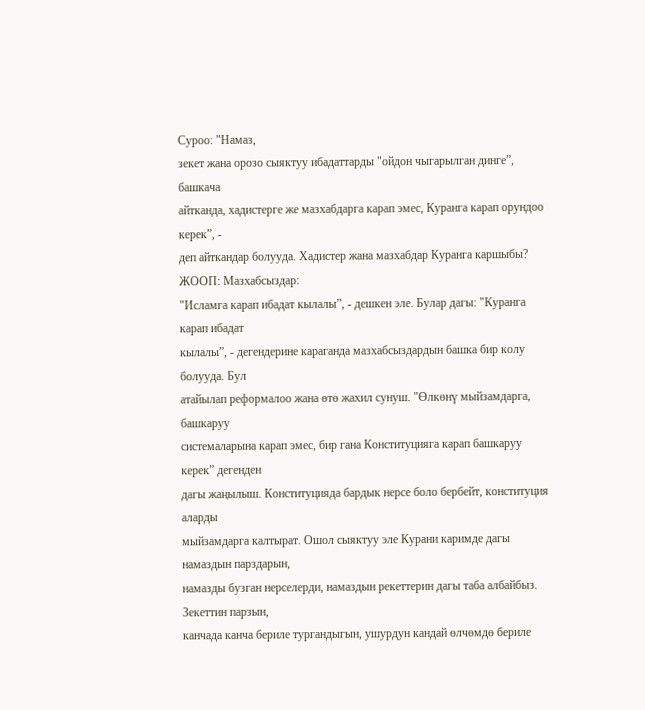Суроо: "Намаз,
зекет жана орозо сыяктуу ибадаттарды "ойдон чыгарылган динге”, башкача
айтканда, хадистерге же мазхабдарга карап эмес, Куранга карап орундоо керек”, -
деп айткандар болууда. Хадистер жана мазхабдар Куранга каршыбы?
ЖООП: Мазхабсыздар:
"Исламга карап ибадат кылалы”, - дешкен эле. Булар дагы: "Куранга карап ибадат
кылалы”, - дегендерине караганда мазхабсыздардын башка бир колу болууда. Бул
атайылап реформалоо жана өтө жахил сунуш. "Өлкөнү мыйзамдарга, башкаруу
системаларына карап эмес, бир гана Конституцияга карап башкаруу керек” дегенден
дагы жаңылыш. Конституцияда бардык нерсе боло бербейт, конституция аларды
мыйзамдарга калтырат. Ошол сыяктуу эле Курани каримде дагы намаздын парздарын,
намазды бузган нерселерди, намаздын рекеттерин дагы таба албайбыз. Зекеттин парзын,
канчада канча бериле тургандыгын, ушурдун кандай өлчөмдө бериле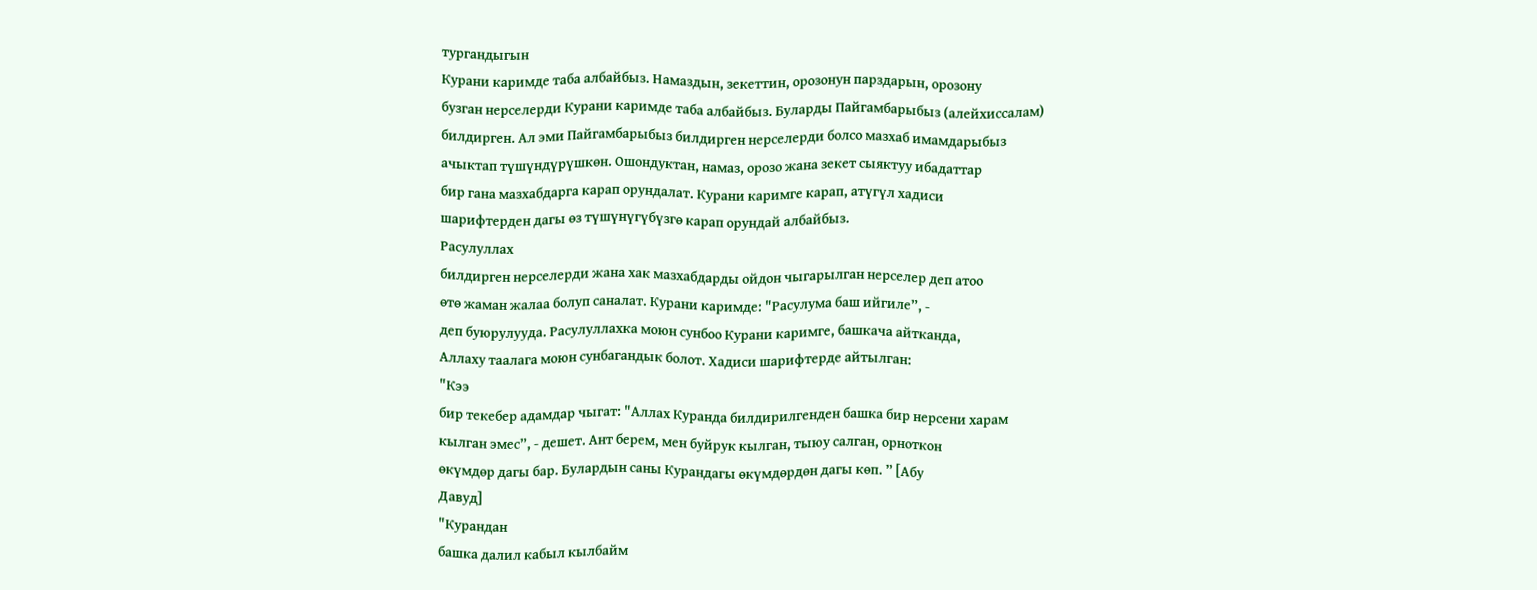тургандыгын
Курани каримде таба албайбыз. Намаздын, зекеттин, орозонун парздарын, орозону
бузган нерселерди Курани каримде таба албайбыз. Буларды Пайгамбарыбыз (алейхиссалам)
билдирген. Ал эми Пайгамбарыбыз билдирген нерселерди болсо мазхаб имамдарыбыз
ачыктап түшүндүрүшкөн. Ошондуктан, намаз, орозо жана зекет сыяктуу ибадаттар
бир гана мазхабдарга карап орундалат. Курани каримге карап, атүгүл хадиси
шарифтерден дагы өз түшүнүгүбүзгө карап орундай албайбыз.
Расулуллах
билдирген нерселерди жана хак мазхабдарды ойдон чыгарылган нерселер деп атоо
өтө жаман жалаа болуп саналат. Курани каримде: "Расулума баш ийгиле”, -
деп буюрулууда. Расулуллахка моюн сунбоо Курани каримге, башкача айтканда,
Аллаху таалага моюн сунбагандык болот. Хадиси шарифтерде айтылган:
"Кээ
бир текебер адамдар чыгат: "Аллах Куранда билдирилгенден башка бир нерсени харам
кылган эмес”, - дешет. Ант берем, мен буйрук кылган, тыюу салган, орноткон
өкүмдөр дагы бар. Булардын саны Курандагы өкүмдөрдөн дагы көп. ” [Абу
Давуд]
"Курандан
башка далил кабыл кылбайм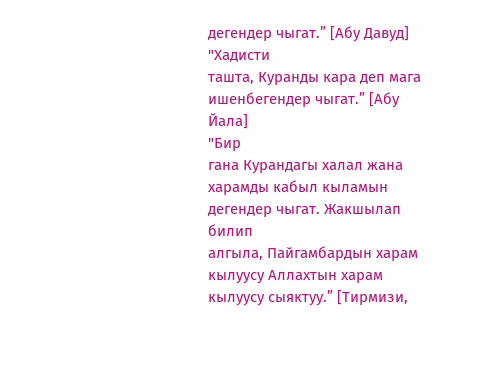дегендер чыгат.” [Абу Давуд]
"Хадисти
ташта, Куранды кара деп мага ишенбегендер чыгат.” [Абу Йала]
"Бир
гана Курандагы халал жана харамды кабыл кыламын дегендер чыгат. Жакшылап билип
алгыла, Пайгамбардын харам кылуусу Аллахтын харам кылуусу сыяктуу.” [Тирмизи,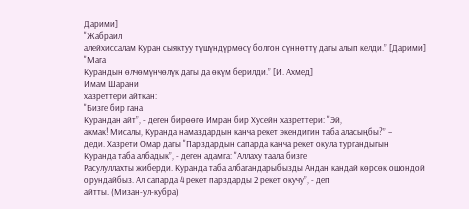Дарими]
"Жабраил
алейхиссалам Куран сыяктуу түшүндүрмөсү болгон сүннөттү дагы алып келди.” [Дарими]
"Мага
Курандын өлчөмүнчөлүк дагы да өкүм берилди.” [И. Ахмед]
Имам Шарани
хазреттери айткан:
"Бизге бир гана
Курандан айт”, - деген бирөөгө Имран бир Хусейн хазреттери: "Эй,
акмак! Мисалы, Куранда намаздардын канча рекет экендигин таба аласыңбы?” –
деди. Хазрети Омар дагы "Парздардын сапарда канча рекет окула тургандыгын
Куранда таба албадык”, - деген адамга: "Аллаху таала бизге
Расулуллахты жиберди. Куранда таба албагандарыбызды Андан кандай көрсөк ошондой
орундайбыз. Ал сапарда 4 рекет парздарды 2 рекет окучу”, - деп
айтты. (Мизан-ул-кубра)